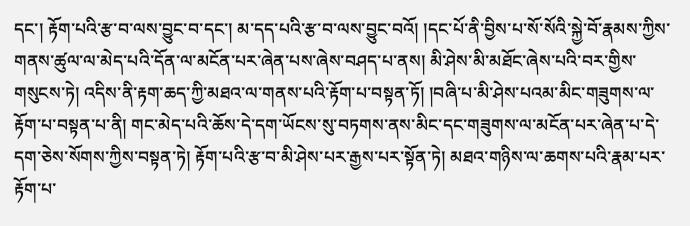དང་། རྟོག་པའི་རྩ་བ་ལས་བྱུང་བ་དང་། མ་དད་པའི་རྩ་བ་ལས་བྱུང་བའོ། །དང་པོ་ནི་བྱིས་པ་སོ་སོའི་སྐྱེ་བོ་རྣམས་ཀྱིས་གནས་ཚུལ་ལ་མེད་པའི་དོན་ལ་མངོན་པར་ཞེན་པས་ཞེས་བཤད་པ་ནས། མི་ཤེས་མི་མཐོང་ཞེས་པའི་བར་གྱིས་གསུངས་ཏེ། འདིས་ནི་རྟག་ཆད་ཀྱི་མཐའ་ལ་གནས་པའི་རྟོག་པ་བསྟན་ཏོ། །བཞི་པ་མི་ཤེས་པའམ་མིང་གཟུགས་ལ་རྟོག་པ་བསྟན་པ་ནི། གང་མེད་པའི་ཆོས་དེ་དག་ཡོངས་སུ་བཏགས་ནས་མིང་དང་གཟུགས་ལ་མངོན་པར་ཞེན་པ་དེ་དག་ཅེས་སོགས་ཀྱིས་བསྟན་ཏེ། རྟོག་པའི་རྩ་བ་མི་ཤེས་པར་རྒྱས་པར་སྟོན་ཏེ། མཐའ་གཉིས་ལ་ཆགས་པའི་རྣམ་པར་རྟོག་པ་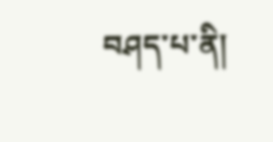བཤད་པ་ནི།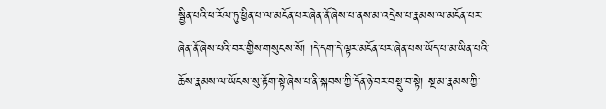སྦྱིན་པའི་ཕ་རོལ་ཏུ་ཕྱིན་པ་ལ་མངོན་པར་ཞེན་ནོ་ཞེས་པ་ནས་མ་འདྲེས་པ་རྣམས་ལ་མངོན་པར་ཞེན་ནོ་ཞེས་པའི་བར་གྱིས་གསུངས་སོ། །དེ་དག་དེ་ལྟར་མངོན་པར་ཞེན་པས་ཡོད་པ་མ་ཡིན་པའི་ཆོས་རྣམས་ལ་ཡོངས་སུ་རྟོག་སྟེ་ཞེས་པ་ནི་སྐབས་ཀྱི་དོན་ཉེ་བར་བསྡུ་བ་སྟེ། སྔ་མ་རྣམས་ཀྱི་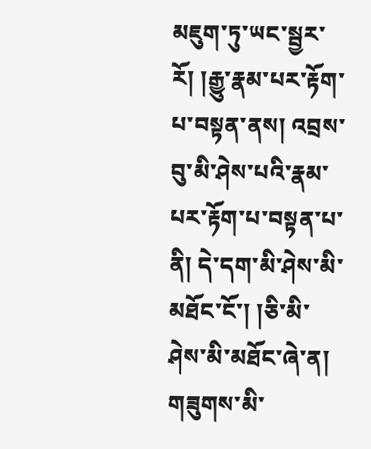མཇུག་ཏུ་ཡང་སྦྱར་རོ། །རྒྱུ་རྣམ་པར་རྟོག་པ་བསྟན་ནས། འབྲས་བུ་མི་ཤེས་པའི་རྣམ་པར་རྟོག་པ་བསྟན་པ་ནི། དེ་དག་མི་ཤེས་མི་མཐོང་ངོ་། །ཅི་མི་ཤེས་མི་མཐོང་ཞེ་ན། གཟུགས་མི་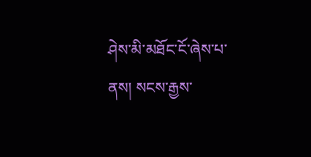ཤེས་མི་མཐོང་ངོ་ཞེས་པ་ནས། སངས་རྒྱས་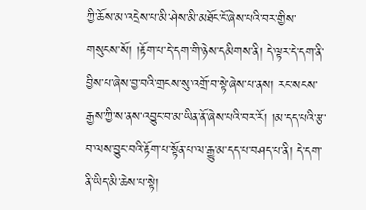ཀྱི་ཆོས་མ་འདྲེས་པ་མི་ཤེས་མི་མཐོང་ངོ་ཞེས་པའི་བར་གྱིས་གསུངས་སོ། །རྟོག་པ་དེ་དག་གི་ཉེས་དམིགས་ནི། དེ་ལྟར་དེ་དག་ནི་བྱིས་པ་ཞེས་བྱ་བའི་གྲངས་སུ་འགྲོ་བ་སྟེ་ཞེས་པ་ནས། རང་སངས་རྒྱས་ཀྱི་ས་ནས་འབྱུང་བ་མ་ཡིན་ནོ་ཞེས་པའི་བར་རོ། །མ་དད་པའི་རྩ་བ་ལས་བྱུང་བའི་རྟོག་པ་སྟོན་པ་ལ་རྒྱུ་མ་དད་པ་བཤད་པ་ནི། དེ་དག་ནི་ཡིད་མི་ཆེས་པ་སྟེ།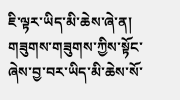ཇི་ལྟར་ཡིད་མི་ཆེས་ཞེ་ན། གཟུགས་གཟུགས་ཀྱིས་སྟོང་ཞེས་བྱ་བར་ཡིད་མི་ཆེས་སོ་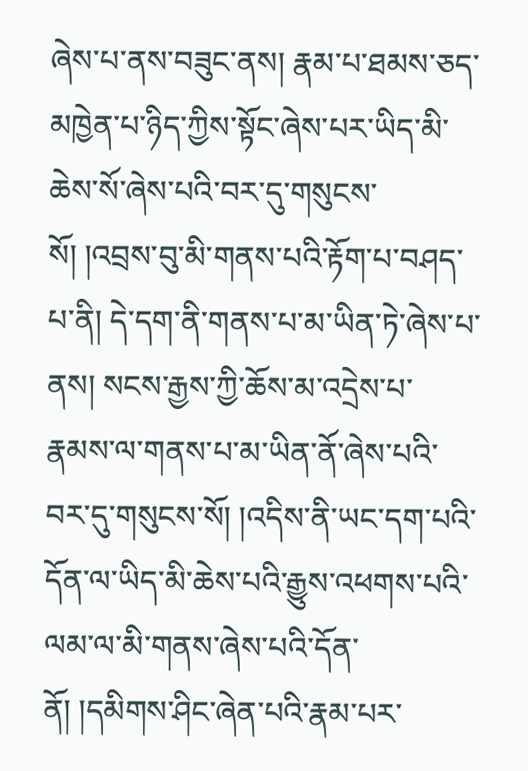ཞེས་པ་ནས་བཟུང་ནས། རྣམ་པ་ཐམས་ཅད་མཁྱེན་པ་ཉིད་ཀྱིས་སྟོང་ཞེས་པར་ཡིད་མི་ཆེས་སོ་ཞེས་པའི་བར་དུ་གསུངས་སོ། །འབྲས་བུ་མི་གནས་པའི་རྟོག་པ་བཤད་པ་ནི། དེ་དག་ནི་གནས་པ་མ་ཡིན་ཏེ་ཞེས་པ་ནས། སངས་རྒྱས་ཀྱི་ཆོས་མ་འདྲེས་པ་རྣམས་ལ་གནས་པ་མ་ཡིན་ནོ་ཞེས་པའི་བར་དུ་གསུངས་སོ། །འདིས་ནི་ཡང་དག་པའི་དོན་ལ་ཡིད་མི་ཆེས་པའི་རྒྱུས་འཕགས་པའི་ལམ་ལ་མི་གནས་ཞེས་པའི་དོན་ནོ། །དམིགས་ཤིང་ཞེན་པའི་རྣམ་པར་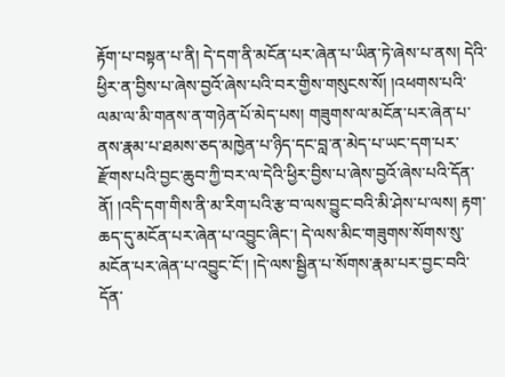རྟོག་པ་བསྟན་པ་ནི། དེ་དག་ནི་མངོན་པར་ཞེན་པ་ཡིན་ཏེ་ཞེས་པ་ནས། དེའི་ཕྱིར་ན་བྱིས་པ་ཞེས་བྱའོ་ཞེས་པའི་བར་གྱིས་གསུངས་སོ། །འཕགས་པའི་ལམ་ལ་མི་གནས་ན་གཉེན་པོ་མེད་པས། གཟུགས་ལ་མངོན་པར་ཞེན་པ་ནས་རྣམ་པ་ཐམས་ཅད་མཁྱེན་པ་ཉིད་དང་བླ་ན་མེད་པ་ཡང་དག་པར་རྫོགས་པའི་བྱང་ཆུབ་ཀྱི་བར་ལ་དེའི་ཕྱིར་བྱིས་པ་ཞེས་བྱའོ་ཞེས་པའི་དོན་ནོ། །འདི་དག་གིས་ནི་མ་རིག་པའི་རྩ་བ་ལས་བྱུང་བའི་མི་ཤེས་པ་ལས། རྟག་ཆད་དུ་མངོན་པར་ཞེན་པ་འབྱུང་ཞིང་། དེ་ལས་མིང་གཟུགས་སོགས་སུ་མངོན་པར་ཞེན་པ་འབྱུང་ངོ་། །དེ་ལས་སྦྱིན་པ་སོགས་རྣམ་པར་བྱང་བའི་དོན་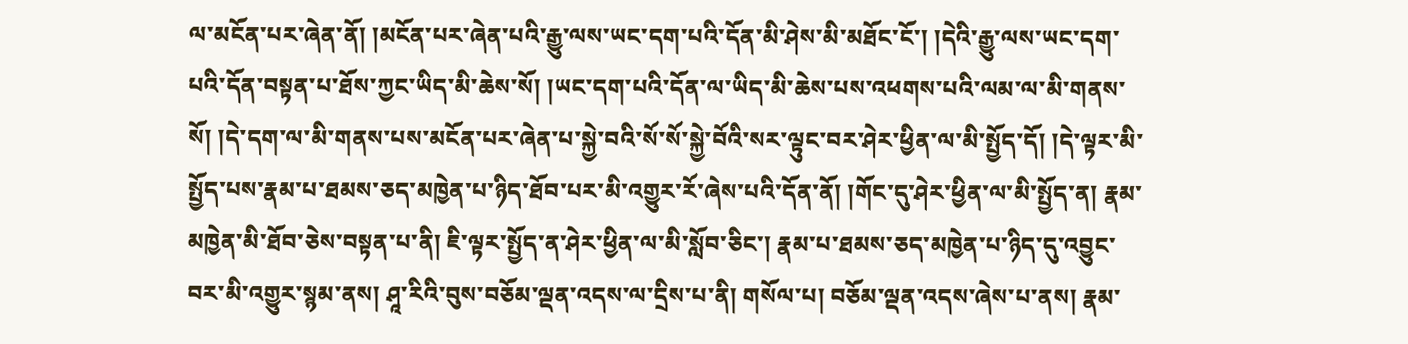ལ་མངོན་པར་ཞེན་ནོ། །མངོན་པར་ཞེན་པའི་རྒྱུ་ལས་ཡང་དག་པའི་དོན་མི་ཤེས་མི་མཐོང་ངོ་། །དེའི་རྒྱུ་ལས་ཡང་དག་པའི་དོན་བསྟན་པ་ཐོས་ཀྱང་ཡིད་མི་ཆེས་སོ། །ཡང་དག་པའི་དོན་ལ་ཡིད་མི་ཆེས་པས་འཕགས་པའི་ལམ་ལ་མི་གནས་སོ། །དེ་དག་ལ་མི་གནས་པས་མངོན་པར་ཞེན་པ་སྐྱེ་བའི་སོ་སོ་སྐྱེ་བོའི་སར་ལྟུང་བར་ཤེར་ཕྱིན་ལ་མི་སྤྱོད་དོ། །དེ་ལྟར་མི་སྤྱོད་པས་རྣམ་པ་ཐམས་ཅད་མཁྱེན་པ་ཉིད་ཐོབ་པར་མི་འགྱུར་རོ་ཞེས་པའི་དོན་ནོ། །གོང་དུ་ཤེར་ཕྱིན་ལ་མི་སྤྱོད་ན། རྣམ་མཁྱེན་མི་ཐོབ་ཅེས་བསྟན་པ་ནི། ཇི་ལྟར་སྤྱོད་ན་ཤེར་ཕྱིན་ལ་མི་སློབ་ཅིང་། རྣམ་པ་ཐམས་ཅད་མཁྱེན་པ་ཉིད་དུ་འབྱུང་བར་མི་འགྱུར་སྙམ་ནས། ཤཱ་རིའི་བུས་བཅོམ་ལྡན་འདས་ལ་དྲིས་པ་ནི། གསོལ་པ། བཅོམ་ལྡན་འདས་ཞེས་པ་ནས། རྣམ་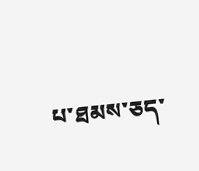པ་ཐམས་ཅད་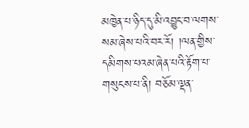མཁྱེན་པ་ཉིད་དུ་མི་འབྱུང་བ་ལགས་སམ་ཞེས་པའི་བར་རོ། །ལན་གྱིས་དམིགས་པའམ་ཞེན་པའི་རྟོག་པ་གསུངས་པ་ནི། བཅོམ་ལྡན་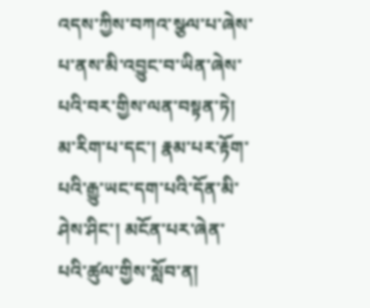འདས་ཀྱིས་བཀའ་སྩལ་པ་ཞེས་པ་ནས་མི་འབྱུང་བ་ཡིན་ཞེས་པའི་བར་གྱིས་ལན་བསྟན་ཏེ། མ་རིག་པ་དང་། རྣམ་པར་རྟོག་པའི་རྒྱུ་ཡང་དག་པའི་དོན་མི་ཤེས་ཤིང་། མངོན་པར་ཞེན་པའི་ཚུལ་གྱིས་སློབ་ན།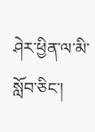ཤེར་ཕྱིན་ལ་མི་སློབ་ཅིང་།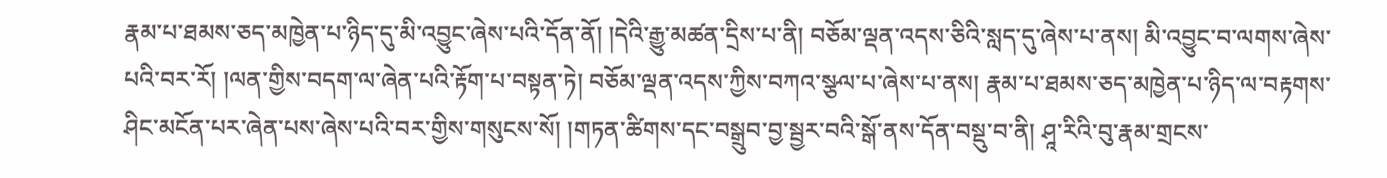རྣམ་པ་ཐམས་ཅད་མཁྱེན་པ་ཉིད་དུ་མི་འབྱུང་ཞེས་པའི་དོན་ནོ། །དེའི་རྒྱུ་མཚན་དྲིས་པ་ནི། བཅོམ་ལྡན་འདས་ཅིའི་སླད་དུ་ཞེས་པ་ནས། མི་འབྱུང་བ་ལགས་ཞེས་པའི་བར་རོ། །ལན་གྱིས་བདག་ལ་ཞེན་པའི་རྟོག་པ་བསྟན་ཏེ། བཅོམ་ལྡན་འདས་ཀྱིས་བཀའ་སྩལ་པ་ཞེས་པ་ནས། རྣམ་པ་ཐམས་ཅད་མཁྱེན་པ་ཉིད་ལ་བརྟགས་ཤིང་མངོན་པར་ཞེན་པས་ཞེས་པའི་བར་གྱིས་གསུངས་སོ། །གཏན་ཚིགས་དང་བསྒྲུབ་བྱ་སྦྱར་བའི་སྒོ་ནས་དོན་བསྡུ་བ་ནི། ཤཱ་རིའི་བུ་རྣམ་གྲངས་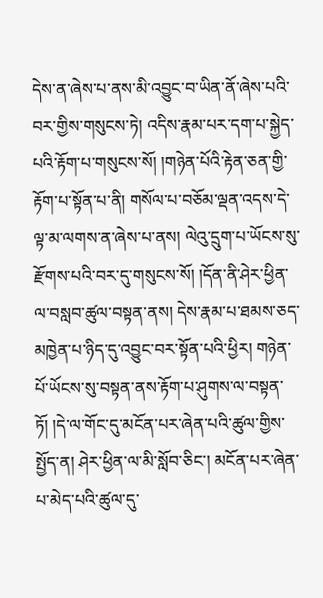དེས་ན་ཞེས་པ་ནས་མི་འབྱུང་བ་ཡིན་ནོ་ཞེས་པའི་བར་གྱིས་གསུངས་ཏེ། འདིས་རྣམ་པར་དག་པ་སྐྱེད་པའི་རྟོག་པ་གསུངས་སོ། །གཉེན་པོའི་རྟེན་ཅན་གྱི་རྟོག་པ་སྟོན་པ་ནི། གསོལ་པ་བཅོམ་ལྡན་འདས་དེ་ལྟ་མ་ལགས་ན་ཞེས་པ་ནས། ལེའུ་དྲུག་པ་ཡོངས་སུ་རྫོགས་པའི་བར་དུ་གསུངས་སོ། །དོན་ནི་ཤེར་ཕྱིན་ལ་བསླབ་ཚུལ་བསྟན་ནས། དེས་རྣམ་པ་ཐམས་ཅད་མཁྱེན་པ་ཉིད་དུ་འབྱུང་བར་སྟོན་པའི་ཕྱིར། གཉེན་པོ་ཡོངས་སུ་བསྟན་ནས་རྟོག་པ་ཤུགས་ལ་བསྟན་ཏོ། །དེ་ལ་གོང་དུ་མངོན་པར་ཞེན་པའི་ཚུལ་གྱིས་སྤྱོད་ན། ཤེར་ཕྱིན་ལ་མི་སློབ་ཅིང་། མངོན་པར་ཞེན་པ་མེད་པའི་ཚུལ་དུ་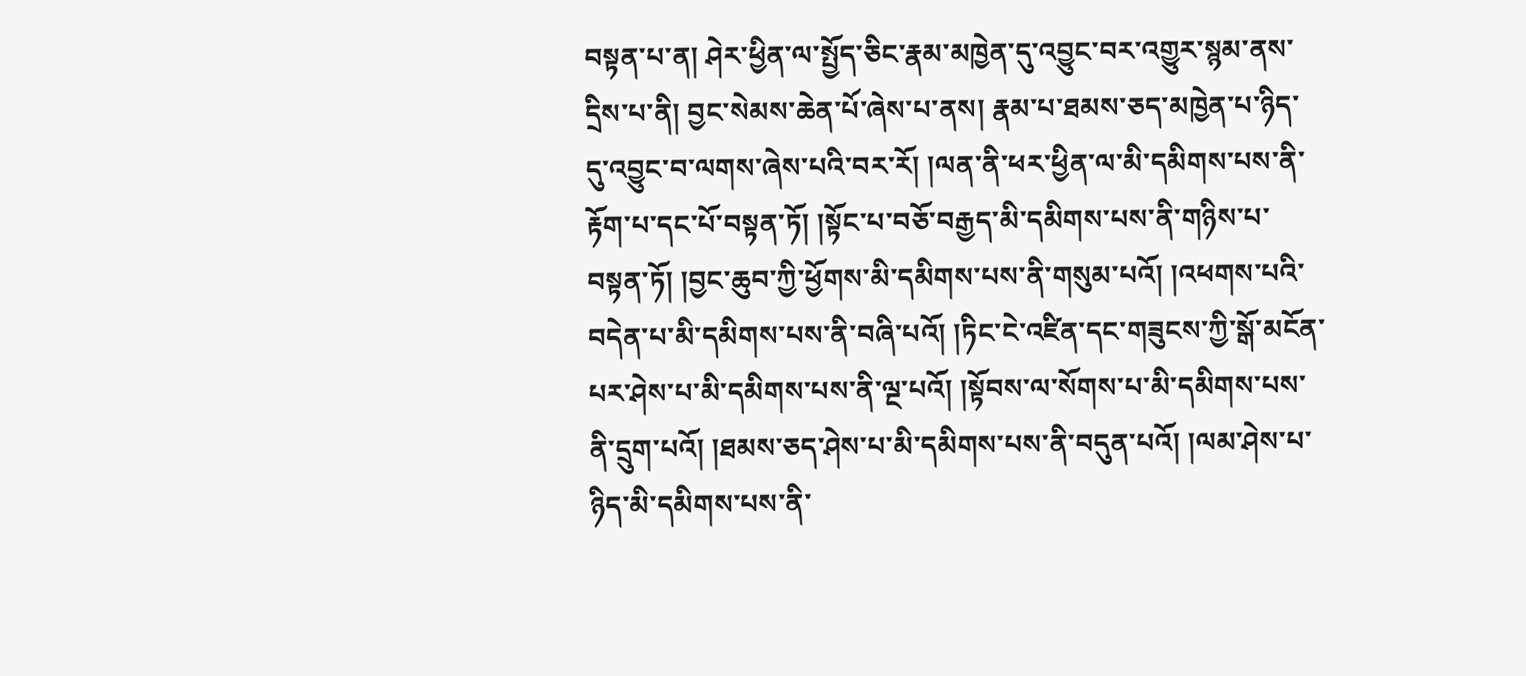བསྟན་པ་ན། ཤེར་ཕྱིན་ལ་སྤྱོད་ཅིང་རྣམ་མཁྱེན་དུ་འབྱུང་བར་འགྱུར་སྙམ་ནས་དྲིས་པ་ནི། བྱང་སེམས་ཆེན་པོ་ཞེས་པ་ནས། རྣམ་པ་ཐམས་ཅད་མཁྱེན་པ་ཉིད་དུ་འབྱུང་བ་ལགས་ཞེས་པའི་བར་རོ། །ལན་ནི་ཕར་ཕྱིན་ལ་མི་དམིགས་པས་ནི་རྟོག་པ་དང་པོ་བསྟན་ཏོ། །སྟོང་པ་བཅོ་བརྒྱད་མི་དམིགས་པས་ནི་གཉིས་པ་བསྟན་ཏོ། །བྱང་ཆུབ་ཀྱི་ཕྱོགས་མི་དམིགས་པས་ནི་གསུམ་པའོ། །འཕགས་པའི་བདེན་པ་མི་དམིགས་པས་ནི་བཞི་པའོ། །ཏིང་ངེ་འཛིན་དང་གཟུངས་ཀྱི་སྒོ་མངོན་པར་ཤེས་པ་མི་དམིགས་པས་ནི་ལྔ་པའོ། །སྟོབས་ལ་སོགས་པ་མི་དམིགས་པས་ནི་དྲུག་པའོ། །ཐམས་ཅད་ཤེས་པ་མི་དམིགས་པས་ནི་བདུན་པའོ། །ལམ་ཤེས་པ་ཉིད་མི་དམིགས་པས་ནི་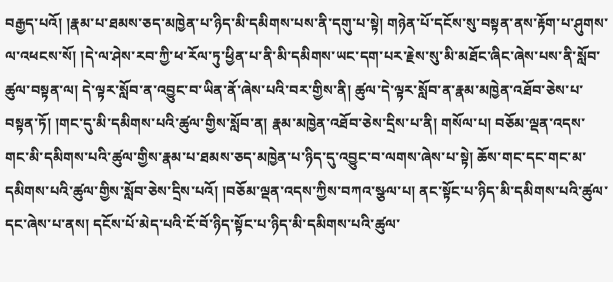བརྒྱད་པའོ། །རྣམ་པ་ཐམས་ཅད་མཁྱེན་པ་ཉིད་མི་དམིགས་པས་ནི་དགུ་པ་སྟེ། གཉེན་པོ་དངོས་སུ་བསྟན་ནས་རྟོག་པ་ཤུགས་ལ་འཕངས་སོ། །དེ་ལ་ཤེས་རབ་ཀྱི་ཕ་རོལ་ཏུ་ཕྱིན་པ་ནི་མི་དམིགས་ཡང་དག་པར་རྗེས་སུ་མི་མཐོང་ཞིང་ཞེས་པས་ནི་སློབ་ཚུལ་བསྟན་ལ། དེ་ལྟར་སློབ་ན་འབྱུང་བ་ཡིན་ནོ་ཞེས་པའི་བར་གྱིས་ནི། ཚུལ་དེ་ལྟར་སློབ་ན་རྣམ་མཁྱེན་འཐོབ་ཅེས་པ་བསྟན་ཏོ། །གང་དུ་མི་དམིགས་པའི་ཚུལ་གྱིས་སློབ་ན། རྣམ་མཁྱེན་འཐོབ་ཅེས་དྲིས་པ་ནི། གསོལ་པ། བཅོམ་ལྡན་འདས་གང་མི་དམིགས་པའི་ཚུལ་གྱིས་རྣམ་པ་ཐམས་ཅད་མཁྱེན་པ་ཉིད་དུ་འབྱུང་བ་ལགས་ཞེས་པ་སྟེ། ཆོས་གང་དང་གང་མ་དམིགས་པའི་ཚུལ་གྱིས་སློབ་ཅེས་དྲིས་པའོ། །བཅོམ་ལྡན་འདས་ཀྱིས་བཀའ་སྩལ་པ། ནང་སྟོང་པ་ཉིད་མི་དམིགས་པའི་ཚུལ་དང་ཞེས་པ་ནས། དངོས་པོ་མེད་པའི་ངོ་བོ་ཉིད་སྟོང་པ་ཉིད་མི་དམིགས་པའི་ཚུལ་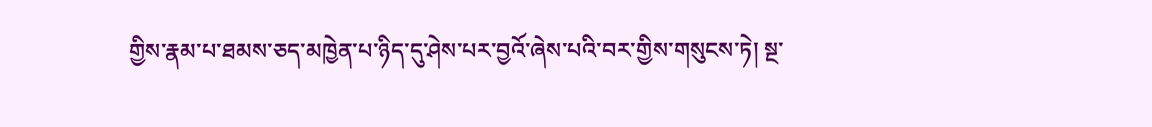གྱིས་རྣམ་པ་ཐམས་ཅད་མཁྱེན་པ་ཉིད་དུ་ཤེས་པར་བྱའོ་ཞེས་པའི་བར་གྱིས་གསུངས་ཏེ། སྔ་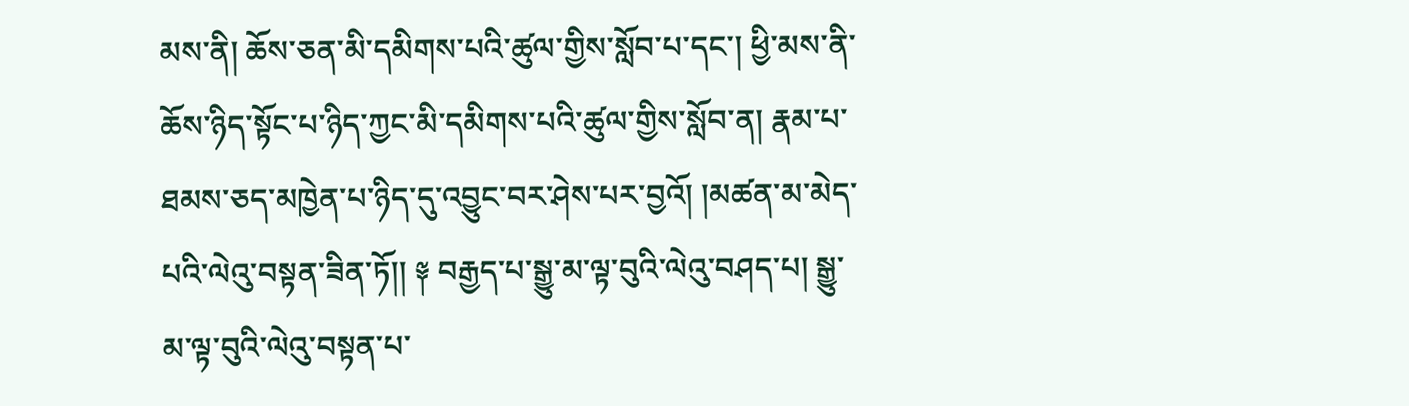མས་ནི། ཆོས་ཅན་མི་དམིགས་པའི་ཚུལ་གྱིས་སློབ་པ་དང་། ཕྱི་མས་ནི་ཆོས་ཉིད་སྟོང་པ་ཉིད་ཀྱང་མི་དམིགས་པའི་ཚུལ་གྱིས་སློབ་ན། རྣམ་པ་ཐམས་ཅད་མཁྱེན་པ་ཉིད་དུ་འབྱུང་བར་ཤེས་པར་བྱའོ། །མཚན་མ་མེད་པའི་ལེའུ་བསྟན་ཟིན་ཏོ།། ༈ བརྒྱད་པ་སྒྱུ་མ་ལྟ་བུའི་ལེའུ་བཤད་པ། སྒྱུ་མ་ལྟ་བུའི་ལེའུ་བསྟན་པ་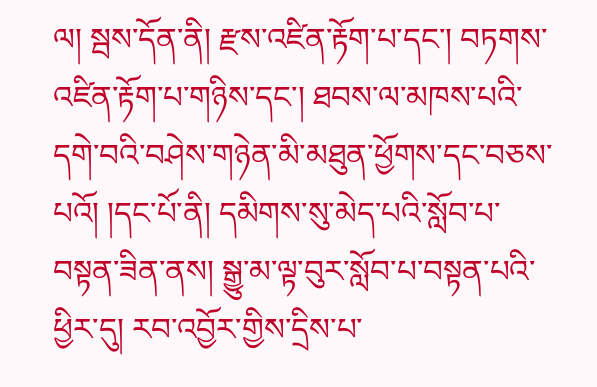ལ། སྦས་དོན་ནི། རྫས་འཛིན་རྟོག་པ་དང་། བཏགས་འཛིན་རྟོག་པ་གཉིས་དང་། ཐབས་ལ་མཁས་པའི་དགེ་བའི་བཤེས་གཉེན་མི་མཐུན་ཕྱོགས་དང་བཅས་པའོ། །དང་པོ་ནི། དམིགས་སུ་མེད་པའི་སློབ་པ་བསྟན་ཟིན་ནས། སྒྱུ་མ་ལྟ་བུར་སློབ་པ་བསྟན་པའི་ཕྱིར་དུ། རབ་འབྱོར་གྱིས་དྲིས་པ་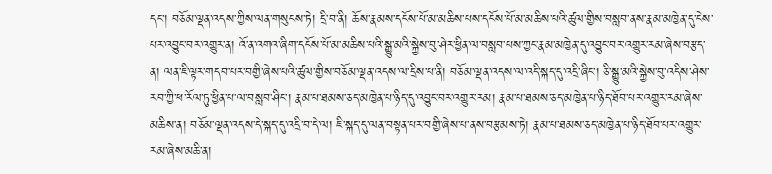དང་། བཅོམ་ལྡན་འདས་ཀྱིས་ལན་གསུངས་ཏེ། དྲི་བ་ནི། ཆོས་རྣམས་དངོས་པོ་མ་མཆིས་པས་དངོས་པོ་མ་མཆིས་པའི་ཚུལ་གྱིས་བསླབ་ནས་རྣམ་མཁྱེན་དུ་ངེས་པར་འབྱུང་བར་འགྱུར་ན། འོ་ན་འགའ་ཞིག་དངོས་པོ་མ་མཆིས་པའི་སྒྱུ་མའི་སྐྱེས་བུ་ཤེར་ཕྱིན་ལ་བསླབ་པས་ཀྱང་རྣམ་མཁྱེན་དུ་འབྱུང་བར་འགྱུར་རམ་ཞེས་བརྩད་ན། ལན་ཇི་ལྟར་གདབ་པར་བགྱི་ཞེས་པའི་ཚུལ་གྱིས་བཅོམ་ལྡན་འདས་ལ་དྲིས་པ་ནི། བཅོམ་ལྡན་འདས་ལ་འདི་སྐད་དུ་འདྲི་ཞིང་། ཅི་སྒྱུ་མའི་སྐྱེས་བུ་འདིས་ཤེས་རབ་ཀྱི་ཕ་རོལ་ཏུ་ཕྱིན་པ་ལ་བསླབ་ཤིང་། རྣམ་པ་ཐམས་ཅད་མཁྱེན་པ་ཉིད་དུ་འབྱུང་བར་འགྱུར་རམ། རྣམ་པ་ཐམས་ཅད་མཁྱེན་པ་ཉིད་ཐོབ་པར་འགྱུར་རམ་ཞེས་མཆིས་ན། བཅོམ་ལྡན་འདས་དེ་སྐད་དུ་འདྲི་བ་དེ་ལ། ཇི་སྐད་དུ་ལན་བསྟན་པར་བགྱི་ཞེས་པ་ནས་བརྩམས་ཏེ། རྣམ་པ་ཐམས་ཅད་མཁྱེན་པ་ཉིད་ཐོབ་པར་འགྱུར་རམ་ཞེས་མཆི་ན།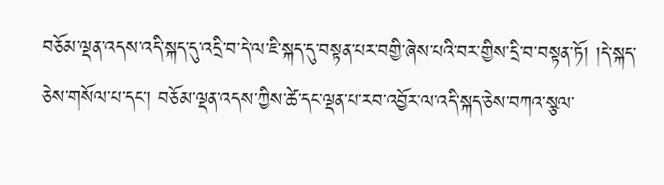བཅོམ་ལྡན་འདས་འདི་སྐད་དུ་འདྲི་བ་དེ་ལ་ཇི་སྐད་དུ་བསྟན་པར་བགྱི་ཞེས་པའི་བར་གྱིས་དྲི་བ་བསྟན་ཏོ། །དེ་སྐད་ཅེས་གསོལ་པ་དང་། བཅོམ་ལྡན་འདས་ཀྱིས་ཚེ་དང་ལྡན་པ་རབ་འབྱོར་ལ་འདི་སྐད་ཅེས་བཀའ་སྩལ་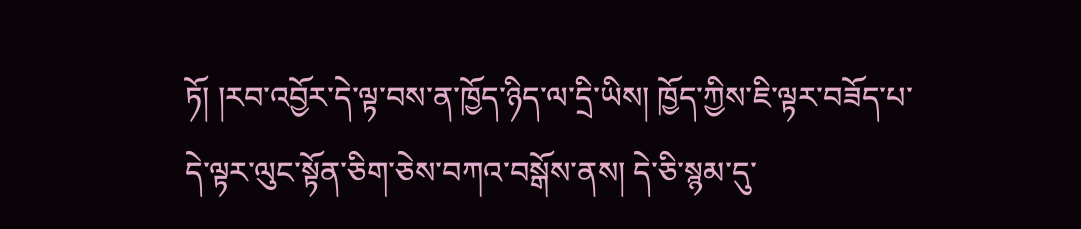ཏོ། །རབ་འབྱོར་དེ་ལྟ་བས་ན་ཁྱོད་ཉིད་ལ་དྲི་ཡིས། ཁྱོད་ཀྱིས་ཇི་ལྟར་བཟོད་པ་དེ་ལྟར་ལུང་སྟོན་ཅིག་ཅེས་བཀའ་བསྒོས་ནས། དེ་ཅི་སྙམ་དུ་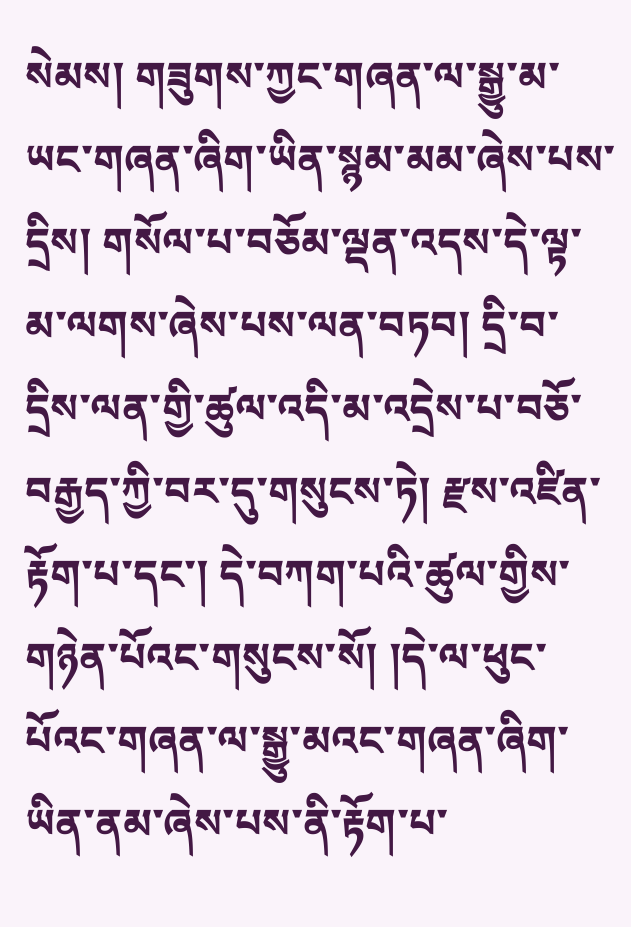སེམས། གཟུགས་ཀྱང་གཞན་ལ་སྒྱུ་མ་ཡང་གཞན་ཞིག་ཡིན་སྙམ་མམ་ཞེས་པས་དྲིས། གསོལ་པ་བཅོམ་ལྡན་འདས་དེ་ལྟ་མ་ལགས་ཞེས་པས་ལན་བཏབ། དྲི་བ་དྲིས་ལན་གྱི་ཚུལ་འདི་མ་འདྲེས་པ་བཅོ་བརྒྱད་ཀྱི་བར་དུ་གསུངས་ཏེ། རྫས་འཛིན་རྟོག་པ་དང་། དེ་བཀག་པའི་ཚུལ་གྱིས་གཉེན་པོའང་གསུངས་སོ། །དེ་ལ་ཕུང་པོའང་གཞན་ལ་སྒྱུ་མའང་གཞན་ཞིག་ཡིན་ནམ་ཞེས་པས་ནི་རྟོག་པ་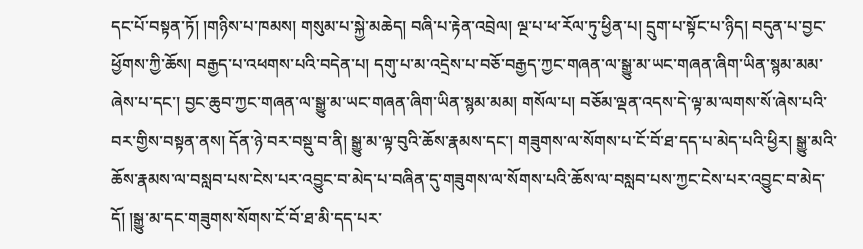དང་པོ་བསྟན་ཏོ། །གཉིས་པ་ཁམས། གསུམ་པ་སྐྱེ་མཆེད། བཞི་པ་རྟེན་འབྲེལ། ལྔ་པ་ཕ་རོལ་ཏུ་ཕྱིན་པ། དྲུག་པ་སྟོང་པ་ཉིད། བདུན་པ་བྱང་ཕྱོགས་ཀྱི་ཆོས། བརྒྱད་པ་འཕགས་པའི་བདེན་པ། དགུ་པ་མ་འདྲེས་པ་བཅོ་བརྒྱད་ཀྱང་གཞན་ལ་སྒྱུ་མ་ཡང་གཞན་ཞིག་ཡིན་སྙམ་མམ་ཞེས་པ་དང་། བྱང་ཆུབ་ཀྱང་གཞན་ལ་སྒྱུ་མ་ཡང་གཞན་ཞིག་ཡིན་སྙམ་མམ། གསོལ་པ། བཅོམ་ལྡན་འདས་དེ་ལྟ་མ་ལགས་སོ་ཞེས་པའི་བར་གྱིས་བསྟན་ནས། དོན་ཉེ་བར་བསྡུ་བ་ནི། སྒྱུ་མ་ལྟ་བུའི་ཆོས་རྣམས་དང་། གཟུགས་ལ་སོགས་པ་ངོ་བོ་ཐ་དད་པ་མེད་པའི་ཕྱིར། སྒྱུ་མའི་ཆོས་རྣམས་ལ་བསླབ་པས་ངེས་པར་འབྱུང་བ་མེད་པ་བཞིན་དུ་གཟུགས་ལ་སོགས་པའི་ཆོས་ལ་བསླབ་པས་ཀྱང་ངེས་པར་འབྱུང་བ་མེད་དོ། །སྒྱུ་མ་དང་གཟུགས་སོགས་ངོ་བོ་ཐ་མི་དད་པར་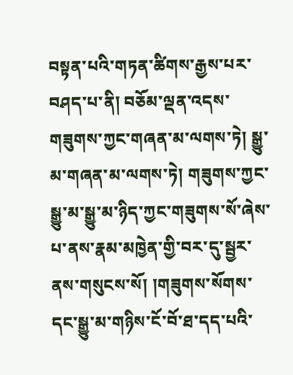བསྟན་པའི་གཏན་ཚིགས་རྒྱས་པར་བཤད་པ་ནི། བཅོམ་ལྡན་འདས་གཟུགས་ཀྱང་གཞན་མ་ལགས་ཏེ། སྒྱུ་མ་གཞན་མ་ལགས་ཏེ། གཟུགས་ཀྱང་སྒྱུ་མ་སྒྱུ་མ་ཉིད་ཀྱང་གཟུགས་སོ་ཞེས་པ་ནས་རྣམ་མཁྱེན་གྱི་བར་དུ་སྦྱར་ནས་གསུངས་སོ། །གཟུགས་སོགས་དང་སྒྱུ་མ་གཉིས་ངོ་བོ་ཐ་དད་པའི་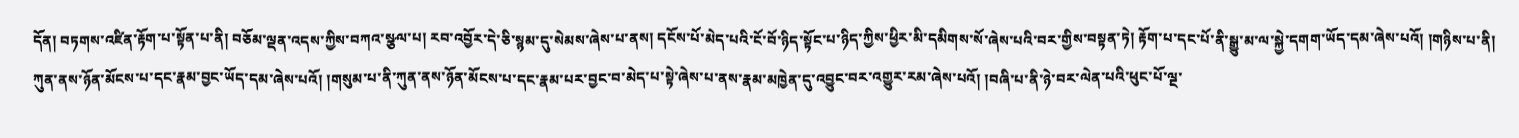དོན། བཏགས་འཛིན་རྟོག་པ་སྟོན་པ་ནི། བཅོམ་ལྡན་འདས་ཀྱིས་བཀའ་སྩལ་པ། རབ་འབྱོར་དེ་ཅི་སྙམ་དུ་སེམས་ཞེས་པ་ནས། དངོས་པོ་མེད་པའི་ངོ་བོ་ཉིད་སྟོང་པ་ཉིད་ཀྱིས་ཕྱིར་མི་དམིགས་སོ་ཞེས་པའི་བར་གྱིས་བསྟན་ཏེ། རྟོག་པ་དང་པོ་ནི་སྒྱུ་མ་ལ་སྐྱེ་དགག་ཡོད་དམ་ཞེས་པའོ། །གཉིས་པ་ནི། ཀུན་ནས་ཉོན་མོངས་པ་དང་རྣམ་བྱང་ཡོད་དམ་ཞེས་པའོ། །གསུམ་པ་ནི་ཀུན་ནས་ཉོན་མོངས་པ་དང་རྣམ་པར་བྱང་བ་མེད་པ་སྟེ་ཞེས་པ་ནས་རྣམ་མཁྱེན་དུ་འབྱུང་བར་འགྱུར་རམ་ཞེས་པའོ། །བཞི་པ་ནི་ཉེ་བར་ལེན་པའི་ཕུང་པོ་ལྔ་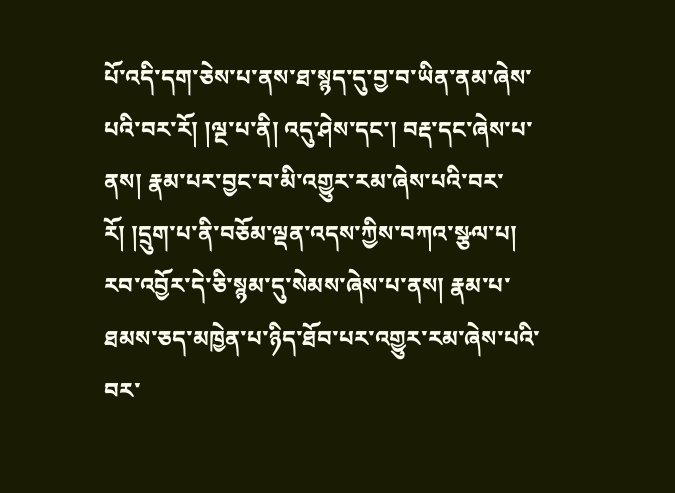པོ་འདི་དག་ཅེས་པ་ནས་ཐ་སྙད་དུ་བྱ་བ་ཡིན་ནམ་ཞེས་པའི་བར་རོ། །ལྔ་པ་ནི། འདུ་ཤེས་དང་། བརྡ་དང་ཞེས་པ་ནས། རྣམ་པར་བྱང་བ་མི་འགྱུར་རམ་ཞེས་པའི་བར་རོ། །དྲུག་པ་ནི་བཅོམ་ལྡན་འདས་ཀྱིས་བཀའ་སྩལ་པ། རབ་འབྱོར་དེ་ཅི་སྙམ་དུ་སེམས་ཞེས་པ་ནས། རྣམ་པ་ཐམས་ཅད་མཁྱེན་པ་ཉིད་ཐོབ་པར་འགྱུར་རམ་ཞེས་པའི་བར་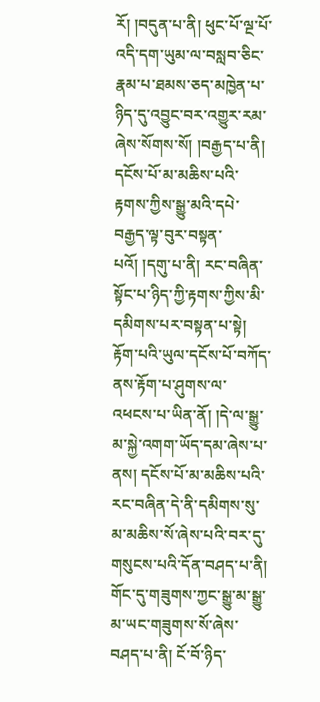རོ། །བདུན་པ་ནི། ཕུང་པོ་ལྔ་པོ་འདི་དག་ཡུམ་ལ་བསླབ་ཅིང་རྣམ་པ་ཐམས་ཅད་མཁྱེན་པ་ཉིད་དུ་འབྱུང་བར་འགྱུར་རམ་ཞེས་སོགས་སོ། །བརྒྱད་པ་ནི། དངོས་པོ་མ་མཆིས་པའི་རྟགས་ཀྱིས་སྒྱུ་མའི་དཔེ་བརྒྱད་ལྟ་བུར་བསྟན་པའོ། །དགུ་པ་ནི། རང་བཞིན་སྟོང་པ་ཉིད་ཀྱི་རྟགས་ཀྱིས་མི་དམིགས་པར་བསྟན་པ་སྟེ། རྟོག་པའི་ཡུལ་དངོས་པོ་བཀོད་ནས་རྟོག་པ་ཤུགས་ལ་འཕངས་པ་ཡིན་ནོ། །དེ་ལ་སྒྱུ་མ་སྐྱེ་འགག་ཡོད་དམ་ཞེས་པ་ནས། དངོས་པོ་མ་མཆིས་པའི་རང་བཞིན་དེ་ནི་དམིགས་སུ་མ་མཆིས་སོ་ཞེས་པའི་བར་དུ་གསུངས་པའི་དོན་བཤད་པ་ནི། གོང་དུ་གཟུགས་ཀྱང་སྒྱུ་མ་སྒྱུ་མ་ཡང་གཟུགས་སོ་ཞེས་བཤད་པ་ནི། ངོ་བོ་ཉིད་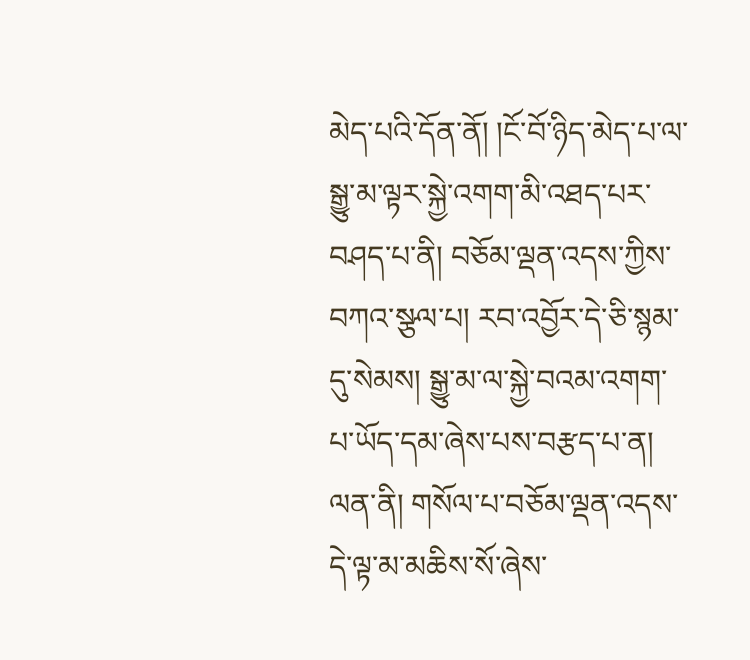མེད་པའི་དོན་ནོ། །ངོ་བོ་ཉིད་མེད་པ་ལ་སྒྱུ་མ་ལྟར་སྐྱེ་འགག་མི་འཐད་པར་བཤད་པ་ནི། བཅོམ་ལྡན་འདས་ཀྱིས་བཀའ་སྩལ་པ། རབ་འབྱོར་དེ་ཅི་སྙམ་དུ་སེམས། སྒྱུ་མ་ལ་སྐྱེ་བའམ་འགག་པ་ཡོད་དམ་ཞེས་པས་བརྩད་པ་ན། ལན་ནི། གསོལ་པ་བཅོམ་ལྡན་འདས་དེ་ལྟ་མ་མཆིས་སོ་ཞེས་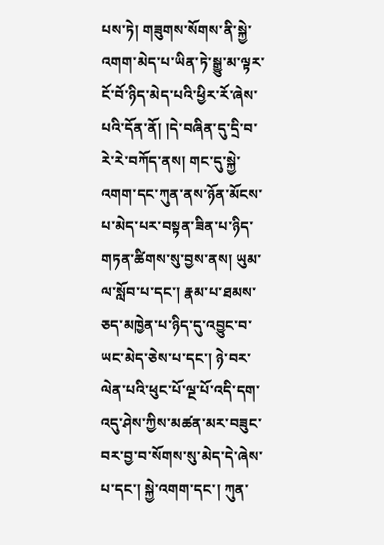པས་ཏེ། གཟུགས་སོགས་ནི་སྐྱེ་འགག་མེད་པ་ཡིན་ཏེ་སྒྱུ་མ་ལྟར་ངོ་བོ་ཉིད་མེད་པའི་ཕྱིར་རོ་ཞེས་པའི་དོན་ནོ། །དེ་བཞིན་དུ་དྲི་བ་རེ་རེ་བཀོད་ནས། གང་དུ་སྐྱེ་འགག་དང་ཀུན་ནས་ཉོན་མོངས་པ་མེད་པར་བསྟན་ཟིན་པ་ཉིད་གཏན་ཚིགས་སུ་བྱས་ནས། ཡུམ་ལ་སློབ་པ་དང་། རྣམ་པ་ཐམས་ཅད་མཁྱེན་པ་ཉིད་དུ་འབྱུང་བ་ཡང་མེད་ཅེས་པ་དང་། ཉེ་བར་ལེན་པའི་ཕུང་པོ་ལྔ་པོ་འདི་དག་འདུ་ཤེས་ཀྱིས་མཚན་མར་བཟུང་བར་བྱ་བ་སོགས་སུ་མེད་དེ་ཞེས་པ་དང་། སྐྱེ་འགག་དང་། ཀུན་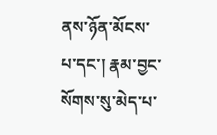ནས་ཉོན་མོངས་པ་དང་། རྣམ་བྱང་སོགས་སུ་མེད་པ་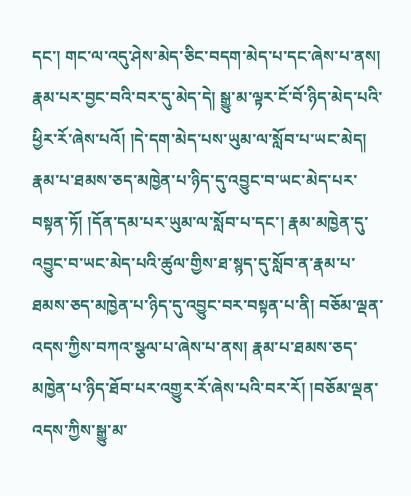དང་། གང་ལ་འདུ་ཤེས་མེད་ཅིང་བདག་མེད་པ་དང་ཞེས་པ་ནས། རྣམ་པར་བྱང་བའི་བར་དུ་མེད་དེ། སྒྱུ་མ་ལྟར་ངོ་བོ་ཉིད་མེད་པའི་ཕྱིར་རོ་ཞེས་པའོ། །དེ་དག་མེད་པས་ཡུམ་ལ་སློབ་པ་ཡང་མེད། རྣམ་པ་ཐམས་ཅད་མཁྱེན་པ་ཉིད་དུ་འབྱུང་བ་ཡང་མེད་པར་བསྟན་ཏོ། །དོན་དམ་པར་ཡུམ་ལ་སློབ་པ་དང་། རྣམ་མཁྱེན་དུ་འབྱུང་བ་ཡང་མེད་པའི་ཚུལ་གྱིས་ཐ་སྙད་དུ་སློབ་ན་རྣམ་པ་ཐམས་ཅད་མཁྱེན་པ་ཉིད་དུ་འབྱུང་བར་བསྟན་པ་ནི། བཅོམ་ལྡན་འདས་ཀྱིས་བཀའ་སྩལ་པ་ཞེས་པ་ནས། རྣམ་པ་ཐམས་ཅད་མཁྱེན་པ་ཉིད་ཐོབ་པར་འགྱུར་རོ་ཞེས་པའི་བར་རོ། །བཅོམ་ལྡན་འདས་ཀྱིས་སྒྱུ་མ་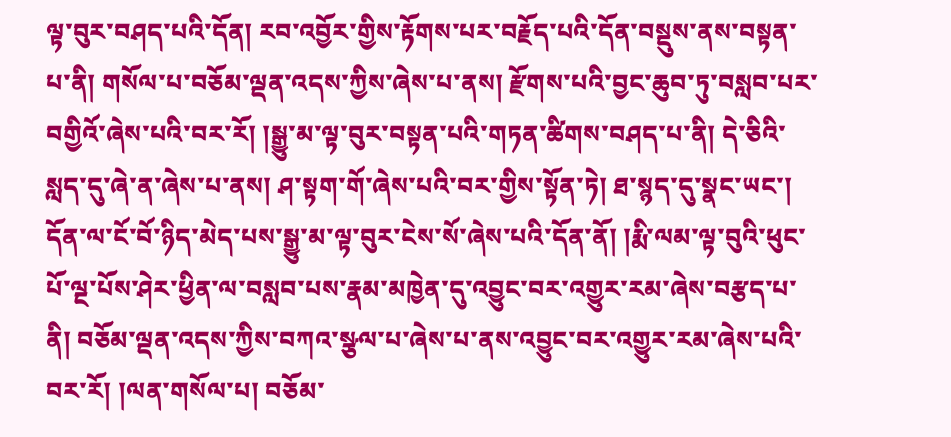ལྟ་བུར་བཤད་པའི་དོན། རབ་འབྱོར་གྱིས་རྟོགས་པར་བརྗོད་པའི་དོན་བསྡུས་ནས་བསྟན་པ་ནི། གསོལ་པ་བཅོམ་ལྡན་འདས་ཀྱིས་ཞེས་པ་ནས། རྫོགས་པའི་བྱང་ཆུབ་ཏུ་བསླབ་པར་བགྱིའོ་ཞེས་པའི་བར་རོ། །སྒྱུ་མ་ལྟ་བུར་བསྟན་པའི་གཏན་ཚིགས་བཤད་པ་ནི། དེ་ཅིའི་སླད་དུ་ཞེ་ན་ཞེས་པ་ནས། ཤ་སྟག་གོ་ཞེས་པའི་བར་གྱིས་སྟོན་ཏེ། ཐ་སྙད་དུ་སྣང་ཡང་། དོན་ལ་ངོ་བོ་ཉིད་མེད་པས་སྒྱུ་མ་ལྟ་བུར་ངེས་སོ་ཞེས་པའི་དོན་ནོ། །རྨི་ལམ་ལྟ་བུའི་ཕུང་པོ་ལྔ་པོས་ཤེར་ཕྱིན་ལ་བསླབ་པས་རྣམ་མཁྱེན་དུ་འབྱུང་བར་འགྱུར་རམ་ཞེས་བརྩད་པ་ནི། བཅོམ་ལྡན་འདས་ཀྱིས་བཀའ་སྩལ་པ་ཞེས་པ་ནས་འབྱུང་བར་འགྱུར་རམ་ཞེས་པའི་བར་རོ། །ལན་གསོལ་པ། བཅོམ་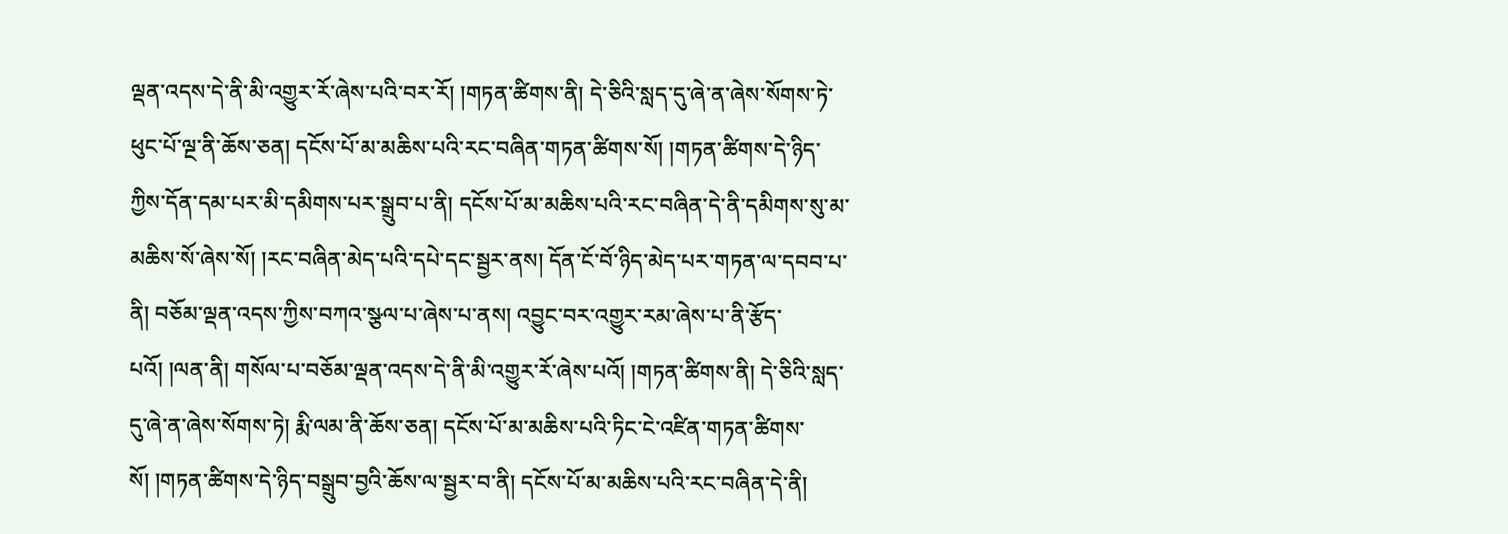ལྡན་འདས་དེ་ནི་མི་འགྱུར་རོ་ཞེས་པའི་བར་རོ། །གཏན་ཚིགས་ནི། དེ་ཅིའི་སླད་དུ་ཞེ་ན་ཞེས་སོགས་ཏེ་ཕུང་པོ་ལྔ་ནི་ཆོས་ཅན། དངོས་པོ་མ་མཆིས་པའི་རང་བཞིན་གཏན་ཚིགས་སོ། །གཏན་ཚིགས་དེ་ཉིད་ཀྱིས་དོན་དམ་པར་མི་དམིགས་པར་སྒྲུབ་པ་ནི། དངོས་པོ་མ་མཆིས་པའི་རང་བཞིན་དེ་ནི་དམིགས་སུ་མ་མཆིས་སོ་ཞེས་སོ། །རང་བཞིན་མེད་པའི་དཔེ་དང་སྦྱར་ནས། དོན་ངོ་བོ་ཉིད་མེད་པར་གཏན་ལ་དབབ་པ་ནི། བཅོམ་ལྡན་འདས་ཀྱིས་བཀའ་སྩལ་པ་ཞེས་པ་ནས། འབྱུང་བར་འགྱུར་རམ་ཞེས་པ་ནི་རྩོད་པའོ། །ལན་ནི། གསོལ་པ་བཅོམ་ལྡན་འདས་དེ་ནི་མི་འགྱུར་རོ་ཞེས་པའོ། །གཏན་ཚིགས་ནི། དེ་ཅིའི་སླད་དུ་ཞེ་ན་ཞེས་སོགས་ཏེ། རྨི་ལམ་ནི་ཆོས་ཅན། དངོས་པོ་མ་མཆིས་པའི་ཏིང་ངེ་འཛིན་གཏན་ཚིགས་སོ། །གཏན་ཚིགས་དེ་ཉིད་བསྒྲུབ་བྱའི་ཆོས་ལ་སྦྱར་བ་ནི། དངོས་པོ་མ་མཆིས་པའི་རང་བཞིན་དེ་ནི།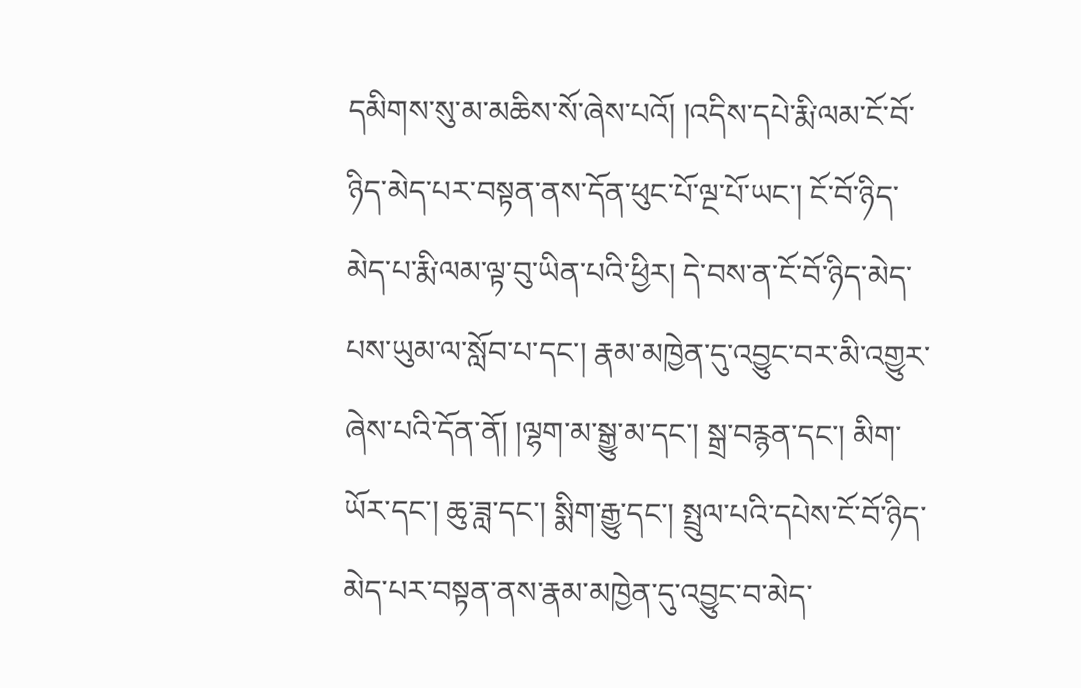དམིགས་སུ་མ་མཆིས་སོ་ཞེས་པའོ། །འདིས་དཔེ་རྨི་ལམ་ངོ་བོ་ཉིད་མེད་པར་བསྟན་ནས་དོན་ཕུང་པོ་ལྔ་པོ་ཡང་། ངོ་བོ་ཉིད་མེད་པ་རྨི་ལམ་ལྟ་བུ་ཡིན་པའི་ཕྱིར། དེ་བས་ན་ངོ་བོ་ཉིད་མེད་པས་ཡུམ་ལ་སློབ་པ་དང་། རྣམ་མཁྱེན་དུ་འབྱུང་བར་མི་འགྱུར་ཞེས་པའི་དོན་ནོ། །ལྷག་མ་སྒྱུ་མ་དང་། སྒྲ་བརྙན་དང་། མིག་ཡོར་དང་། ཆུ་ཟླ་དང་། སྨིག་རྒྱུ་དང་། སྤྲུལ་པའི་དཔེས་ངོ་བོ་ཉིད་མེད་པར་བསྟན་ནས་རྣམ་མཁྱེན་དུ་འབྱུང་བ་མེད་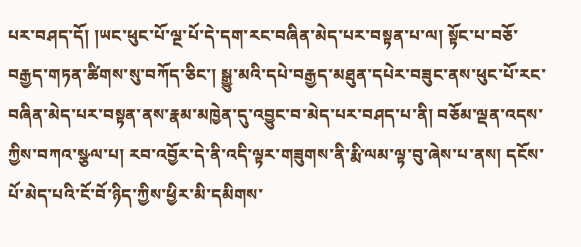པར་བཤད་དོ། །ཡང་ཕུང་པོ་ལྔ་པོ་དེ་དག་རང་བཞིན་མེད་པར་བསྟན་པ་ལ། སྟོང་པ་བཅོ་བརྒྱད་གཏན་ཚིགས་སུ་བཀོད་ཅིང་། སྒྱུ་མའི་དཔེ་བརྒྱད་མཐུན་དཔེར་བཟུང་ནས་ཕུང་པོ་རང་བཞིན་མེད་པར་བསྟན་ནས་རྣམ་མཁྱེན་དུ་འབྱུང་བ་མེད་པར་བཤད་པ་ནི། བཅོམ་ལྡན་འདས་ཀྱིས་བཀའ་སྩལ་པ། རབ་འབྱོར་དེ་ནི་འདི་ལྟར་གཟུགས་ནི་རྨི་ལམ་ལྟ་བུ་ཞེས་པ་ནས། དངོས་པོ་མེད་པའི་ངོ་བོ་ཉིད་ཀྱིས་ཕྱིར་མི་དམིགས་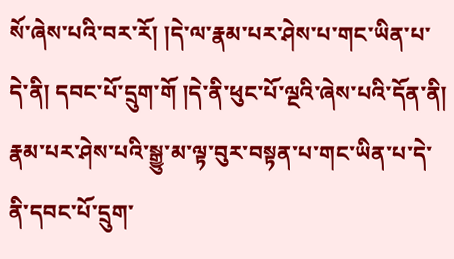སོ་ཞེས་པའི་བར་རོ། །དེ་ལ་རྣམ་པར་ཤེས་པ་གང་ཡིན་པ་དེ་ནི། དབང་པོ་དྲུག་གོ །དེ་ནི་ཕུང་པོ་ལྔའི་ཞེས་པའི་དོན་ནི། རྣམ་པར་ཤེས་པའི་སྒྱུ་མ་ལྟ་བུར་བསྟན་པ་གང་ཡིན་པ་དེ་ནི་དབང་པོ་དྲུག་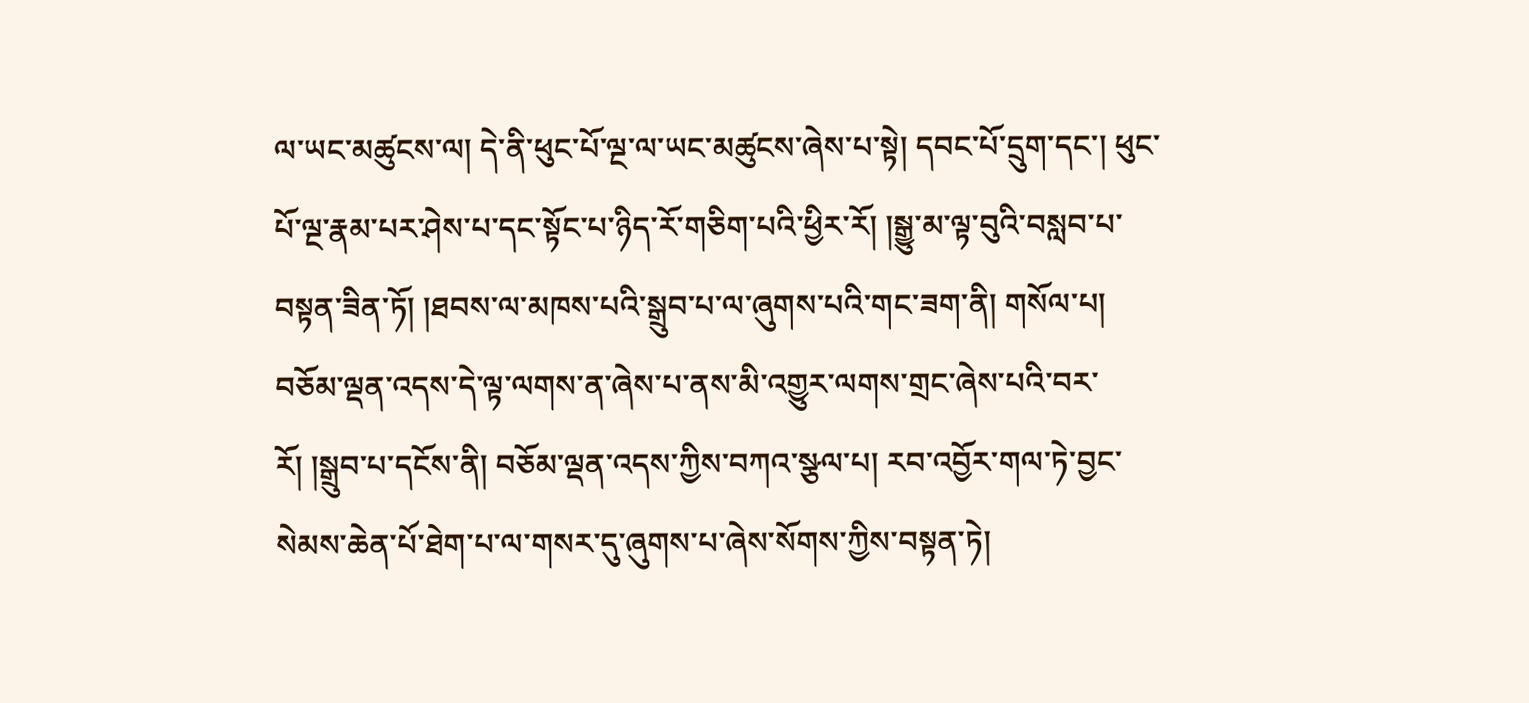ལ་ཡང་མཚུངས་ལ། དེ་ནི་ཕུང་པོ་ལྔ་ལ་ཡང་མཚུངས་ཞེས་པ་སྟེ། དབང་པོ་དྲུག་དང་། ཕུང་པོ་ལྔ་རྣམ་པར་ཤེས་པ་དང་སྟོང་པ་ཉིད་རོ་གཅིག་པའི་ཕྱིར་རོ། །སྒྱུ་མ་ལྟ་བུའི་བསླབ་པ་བསྟན་ཟིན་ཏོ། །ཐབས་ལ་མཁས་པའི་སྒྲུབ་པ་ལ་ཞུགས་པའི་གང་ཟག་ནི། གསོལ་པ། བཅོམ་ལྡན་འདས་དེ་ལྟ་ལགས་ན་ཞེས་པ་ནས་མི་འགྱུར་ལགས་གྲང་ཞེས་པའི་བར་རོ། །སྒྲུབ་པ་དངོས་ནི། བཅོམ་ལྡན་འདས་ཀྱིས་བཀའ་སྩལ་པ། རབ་འབྱོར་གལ་ཏེ་བྱང་སེམས་ཆེན་པོ་ཐེག་པ་ལ་གསར་དུ་ཞུགས་པ་ཞེས་སོགས་ཀྱིས་བསྟན་ཏེ།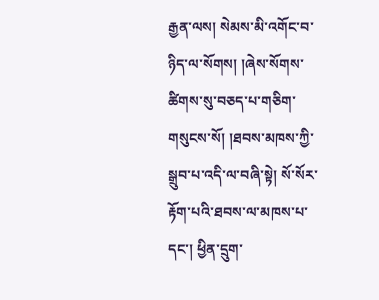རྒྱན་ལས། སེམས་མི་འགོང་བ་ཉིད་ལ་སོགས། །ཞེས་སོགས་ཚིགས་སུ་བཅད་པ་གཅིག་གསུངས་སོ། །ཐབས་མཁས་ཀྱི་སྒྲུབ་པ་འདི་ལ་བཞི་སྟེ། སོ་སོར་རྟོག་པའི་ཐབས་ལ་མཁས་པ་དང་། ཕྱིན་དྲུག་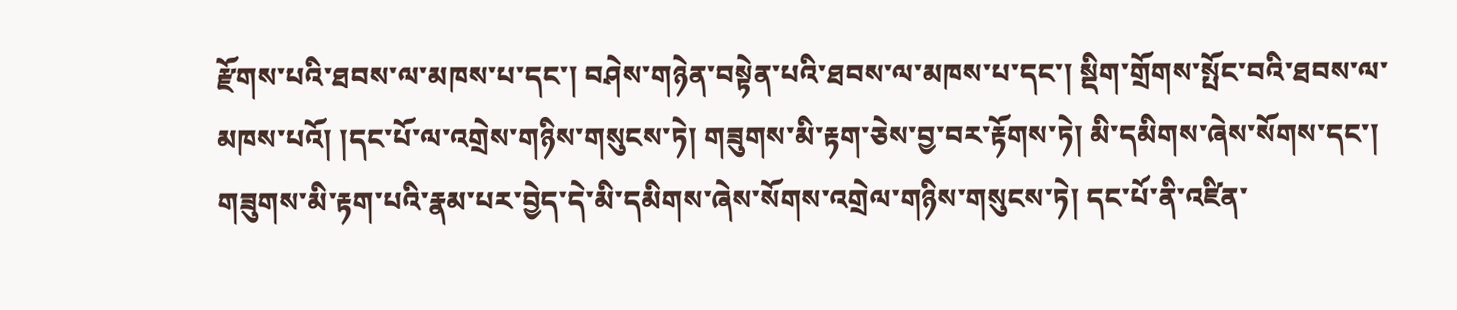རྫོགས་པའི་ཐབས་ལ་མཁས་པ་དང་། བཤེས་གཉེན་བསྟེན་པའི་ཐབས་ལ་མཁས་པ་དང་། སྡིག་གྲོགས་སྤོང་བའི་ཐབས་ལ་མཁས་པའོ། །དང་པོ་ལ་འགྲེས་གཉིས་གསུངས་ཏེ། གཟུགས་མི་རྟག་ཅེས་བྱ་བར་རྟོགས་ཏེ། མི་དམིགས་ཞེས་སོགས་དང་། གཟུགས་མི་རྟག་པའི་རྣམ་པར་བྱེད་དེ་མི་དམིགས་ཞེས་སོགས་འགྲེལ་གཉིས་གསུངས་ཏེ། དང་པོ་ནི་འཛིན་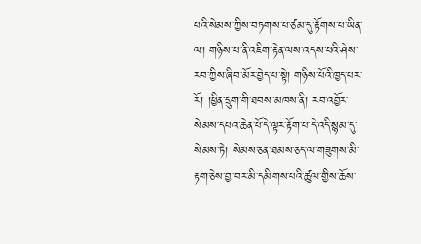པའི་སེམས་ཀྱིས་བཏགས་པ་ཙམ་དུ་རྟོགས་པ་ཡིན་ལ། གཉིས་པ་ནི་འཇིག་རྟེན་ལས་འདས་པའི་ཤེས་རབ་ཀྱིས་ཞིབ་མོར་བྱེད་པ་སྟེ། གཉིས་པོའི་ཁྱད་པར་རོ། །ཕྱིན་དྲུག་གི་ཐབས་མཁས་ནི། རབ་འབྱོར་སེམས་དཔའ་ཆེན་པོ་དེ་ལྟར་རྟོག་པ་དེ་འདི་སྙམ་དུ་སེམས་ཏེ། སེམས་ཅན་ཐམས་ཅད་ལ་གཟུགས་མི་རྟག་ཅེས་བྱ་བར་མི་དམིགས་པའི་ཚུལ་གྱིས་ཆོས་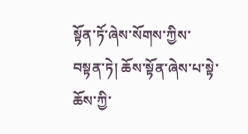སྟོན་ཏོ་ཞེས་སོགས་ཀྱིས་བསྟན་ཏེ། ཆོས་སྟོན་ཞེས་པ་སྟེ་ཆོས་ཀྱི་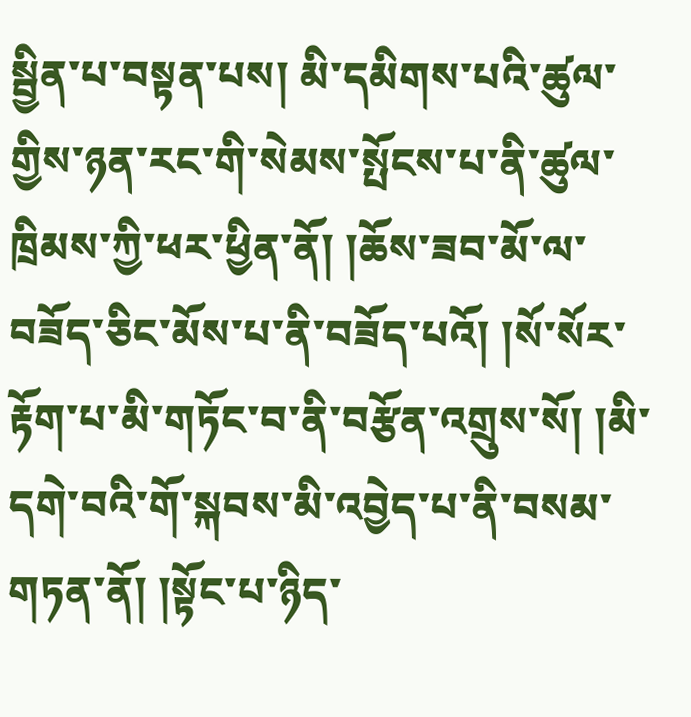སྦྱིན་པ་བསྟན་པས། མི་དམིགས་པའི་ཚུལ་གྱིས་ཉན་རང་གི་སེམས་སྤོངས་པ་ནི་ཚུལ་ཁྲིམས་ཀྱི་ཕར་ཕྱིན་ནོ། །ཆོས་ཟབ་མོ་ལ་བཟོད་ཅིང་མོས་པ་ནི་བཟོད་པའོ། །སོ་སོར་རྟོག་པ་མི་གཏོང་བ་ནི་བརྩོན་འགྲུས་སོ། །མི་དགེ་བའི་གོ་སྐབས་མི་འབྱེད་པ་ནི་བསམ་གཏན་ནོ། །སྟོང་པ་ཉིད་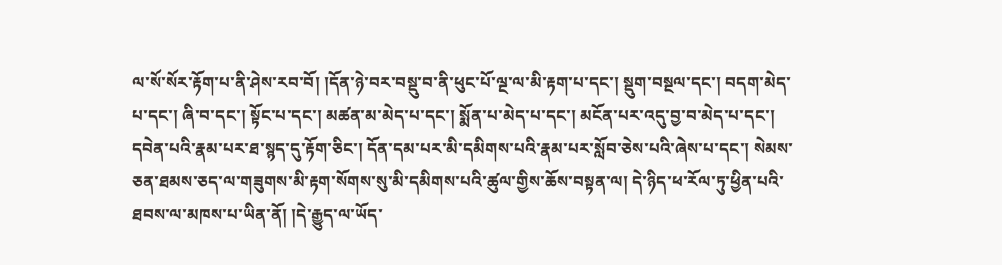ལ་སོ་སོར་རྟོག་པ་ནི་ཤེས་རབ་བོ། །དོན་ཉེ་བར་བསྡུ་བ་ནི་ཕུང་པོ་ལྔ་ལ་མི་རྟག་པ་དང་། སྡུག་བསྔལ་དང་། བདག་མེད་པ་དང་། ཞི་བ་དང་། སྟོང་པ་དང་། མཚན་མ་མེད་པ་དང་། སྨོན་པ་མེད་པ་དང་། མངོན་པར་འདུ་བྱ་བ་མེད་པ་དང་། དབེན་པའི་རྣམ་པར་ཐ་སྙད་དུ་རྟོག་ཅིང་། དོན་དམ་པར་མི་དམིགས་པའི་རྣམ་པར་སློབ་ཅེས་པའི་ཞེས་པ་དང་། སེམས་ཅན་ཐམས་ཅད་ལ་གཟུགས་མི་རྟག་སོགས་སུ་མི་དམིགས་པའི་ཚུལ་གྱིས་ཆོས་བསྟན་ལ། དེ་ཉིད་ཕ་རོལ་ཏུ་ཕྱིན་པའི་ཐབས་ལ་མཁས་པ་ཡིན་ནོ། །དེ་རྒྱུད་ལ་ཡོད་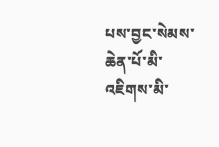པས་བྱང་སེམས་ཆེན་པོ་མི་འཇིགས་མི་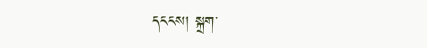དངངས། སྐྲག་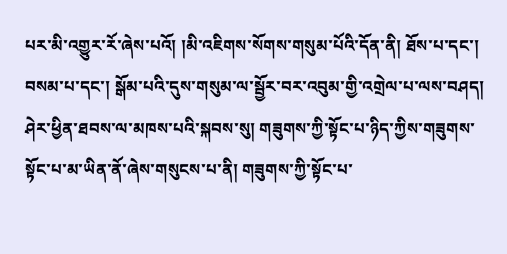པར་མི་འགྱུར་རོ་ཞེས་པའོ། །མི་འཇིགས་སོགས་གསུམ་པོའི་དོན་ནི། ཐོས་པ་དང་། བསམ་པ་དང་། སྒོམ་པའི་དུས་གསུམ་ལ་སྦྱོར་བར་འབུམ་གྱི་འགྲེལ་པ་ལས་བཤད། ཤེར་ཕྱིན་ཐབས་ལ་མཁས་པའི་སྐབས་སུ། གཟུགས་ཀྱི་སྟོང་པ་ཉིད་ཀྱིས་གཟུགས་སྟོང་པ་མ་ཡིན་ནོ་ཞེས་གསུངས་པ་ནི། གཟུགས་ཀྱི་སྟོང་པ་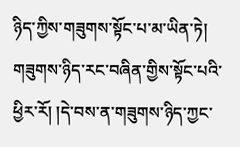ཉིད་ཀྱིས་གཟུགས་སྟོང་པ་མ་ཡིན་ཏེ། གཟུགས་ཉིད་རང་བཞིན་གྱིས་སྟོང་པའི་ཕྱིར་རོ། །དེ་བས་ན་གཟུགས་ཉིད་ཀྱང་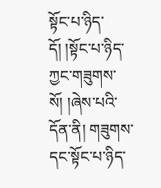སྟོང་པ་ཉིད་དོ། །སྟོང་པ་ཉིད་ཀྱང་གཟུགས་སོ། །ཞེས་པའི་དོན་ནི། གཟུགས་དང་སྟོང་པ་ཉིད་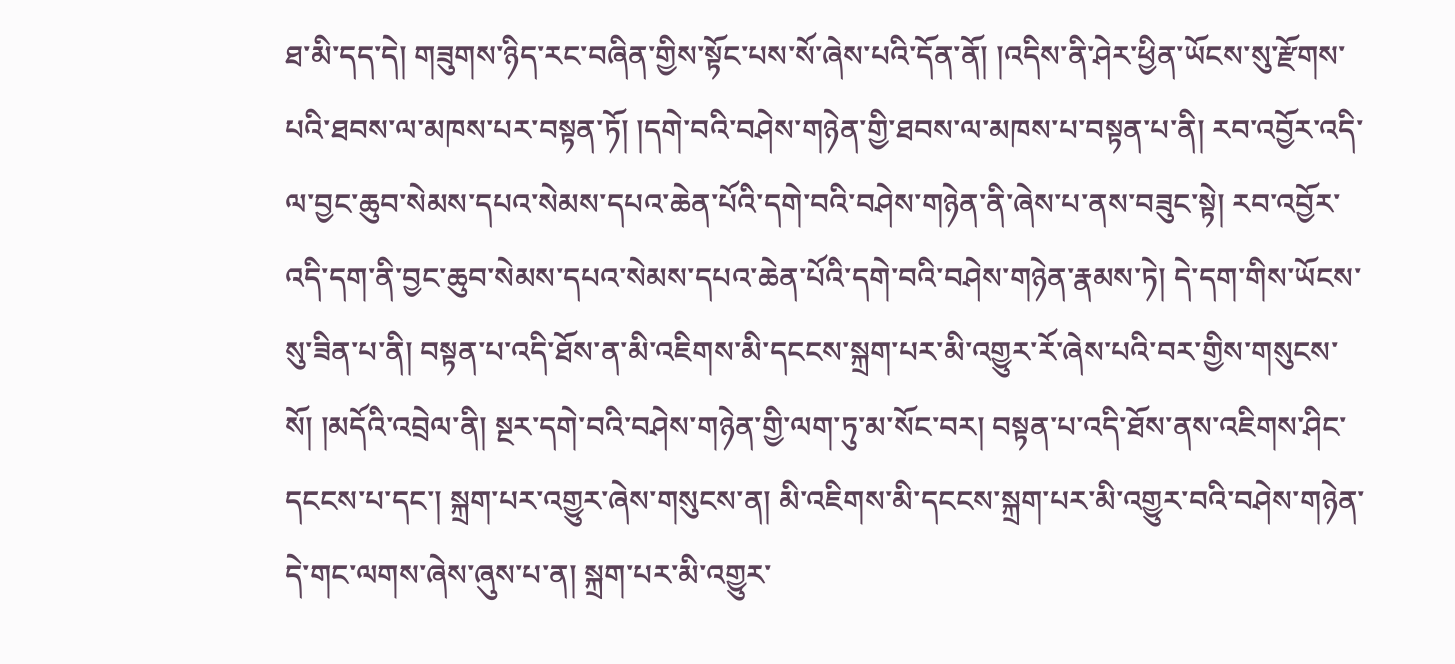ཐ་མི་དད་དེ། གཟུགས་ཉིད་རང་བཞིན་གྱིས་སྟོང་པས་སོ་ཞེས་པའི་དོན་ནོ། །འདིས་ནི་ཤེར་ཕྱིན་ཡོངས་སུ་རྫོགས་པའི་ཐབས་ལ་མཁས་པར་བསྟན་ཏོ། །དགེ་བའི་བཤེས་གཉེན་གྱི་ཐབས་ལ་མཁས་པ་བསྟན་པ་ནི། རབ་འབྱོར་འདི་ལ་བྱང་ཆུབ་སེམས་དཔའ་སེམས་དཔའ་ཆེན་པོའི་དགེ་བའི་བཤེས་གཉེན་ནི་ཞེས་པ་ནས་བཟུང་སྟེ། རབ་འབྱོར་འདི་དག་ནི་བྱང་ཆུབ་སེམས་དཔའ་སེམས་དཔའ་ཆེན་པོའི་དགེ་བའི་བཤེས་གཉེན་རྣམས་ཏེ། དེ་དག་གིས་ཡོངས་སུ་ཟིན་པ་ནི། བསྟན་པ་འདི་ཐོས་ན་མི་འཇིགས་མི་དངངས་སྐྲག་པར་མི་འགྱུར་རོ་ཞེས་པའི་བར་གྱིས་གསུངས་སོ། །མདོའི་འབྲེལ་ནི། སྔར་དགེ་བའི་བཤེས་གཉེན་གྱི་ལག་ཏུ་མ་སོང་བར། བསྟན་པ་འདི་ཐོས་ནས་འཇིགས་ཤིང་དངངས་པ་དང་། སྐྲག་པར་འགྱུར་ཞེས་གསུངས་ན། མི་འཇིགས་མི་དངངས་སྐྲག་པར་མི་འགྱུར་བའི་བཤེས་གཉེན་དེ་གང་ལགས་ཞེས་ཞུས་པ་ན། སྐྲག་པར་མི་འགྱུར་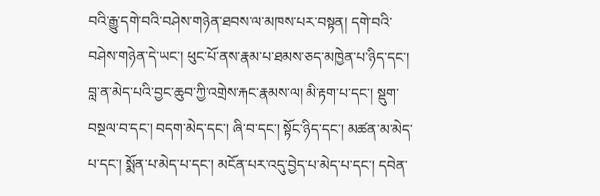བའི་རྒྱུ་དགེ་བའི་བཤེས་གཉེན་ཐབས་ལ་མཁས་པར་བསྟན། དགེ་བའི་བཤེས་གཉེན་དེ་ཡང་། ཕུང་པོ་ནས་རྣམ་པ་ཐམས་ཅད་མཁྱེན་པ་ཉིད་དང་། བླ་ན་མེད་པའི་བྱང་ཆུབ་ཀྱི་འགྲེས་རྐང་རྣམས་ལ། མི་རྟག་པ་དང་། སྡུག་བསྔལ་བ་དང་། བདག་མེད་དང་། ཞི་བ་དང་། སྟོང་ཉིད་དང་། མཚན་མ་མེད་པ་དང་། སྨོན་པ་མེད་པ་དང་། མངོན་པར་འདུ་བྱེད་པ་མེད་པ་དང་། དབེན་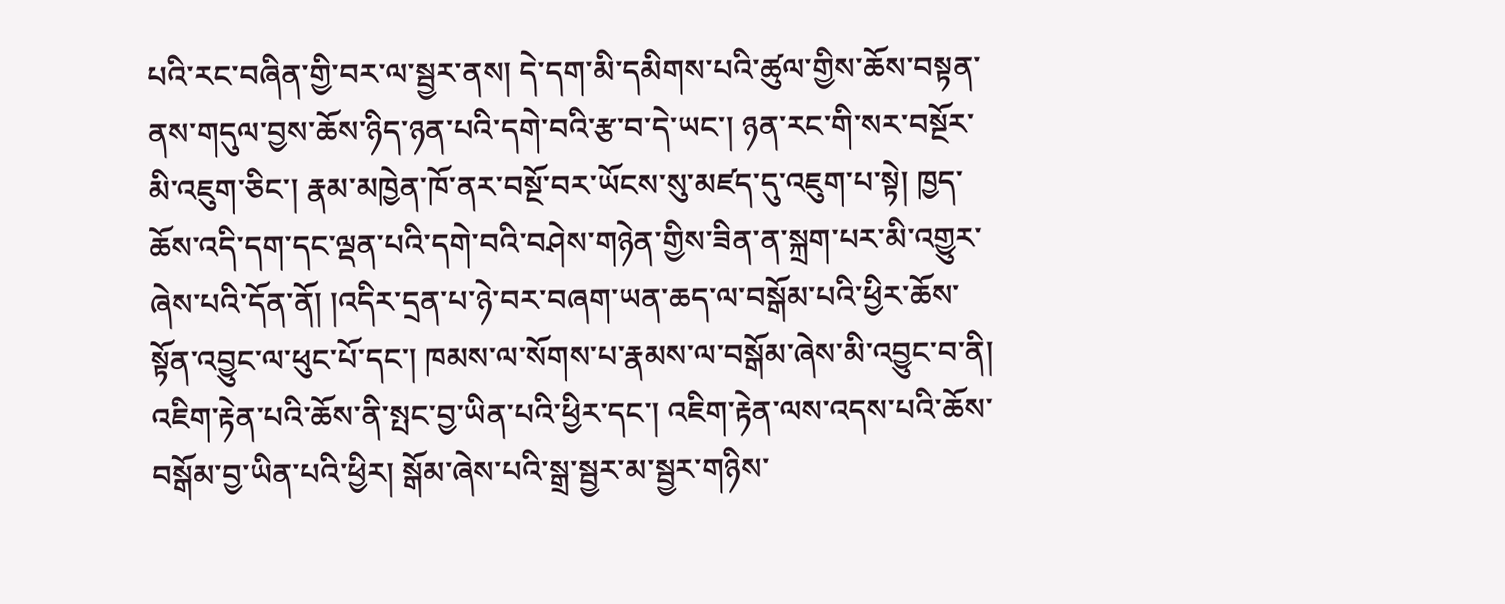པའི་རང་བཞིན་གྱི་བར་ལ་སྦྱར་ནས། དེ་དག་མི་དམིགས་པའི་ཚུལ་གྱིས་ཆོས་བསྟན་ནས་གདུལ་བྱས་ཆོས་ཉིད་ཉན་པའི་དགེ་བའི་རྩ་བ་དེ་ཡང་། ཉན་རང་གི་སར་བསྔོར་མི་འཇུག་ཅིང་། རྣམ་མཁྱེན་ཁོ་ནར་བསྔོ་བར་ཡོངས་སུ་མཛད་དུ་འཇུག་པ་སྟེ། ཁྱད་ཆོས་འདི་དག་དང་ལྡན་པའི་དགེ་བའི་བཤེས་གཉེན་གྱིས་ཟིན་ན་སྐྲག་པར་མི་འགྱུར་ཞེས་པའི་དོན་ནོ། །འདིར་དྲན་པ་ཉེ་བར་བཞག་ཡན་ཆད་ལ་བསྒོམ་པའི་ཕྱིར་ཆོས་སྟོན་འབྱུང་ལ་ཕུང་པོ་དང་། ཁམས་ལ་སོགས་པ་རྣམས་ལ་བསྒོམ་ཞེས་མི་འབྱུང་བ་ནི། འཇིག་རྟེན་པའི་ཆོས་ནི་སྤང་བྱ་ཡིན་པའི་ཕྱིར་དང་། འཇིག་རྟེན་ལས་འདས་པའི་ཆོས་བསྒོམ་བྱ་ཡིན་པའི་ཕྱིར། སྒོམ་ཞེས་པའི་སྒྲ་སྦྱར་མ་སྦྱར་གཉིས་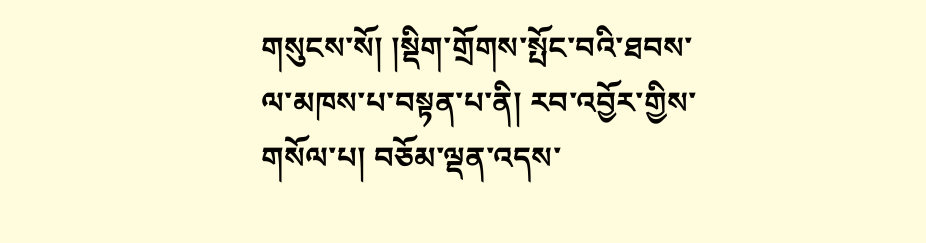གསུངས་སོ། །སྡིག་གྲོགས་སྤོང་བའི་ཐབས་ལ་མཁས་པ་བསྟན་པ་ནི། རབ་འབྱོར་གྱིས་གསོལ་པ། བཅོམ་ལྡན་འདས་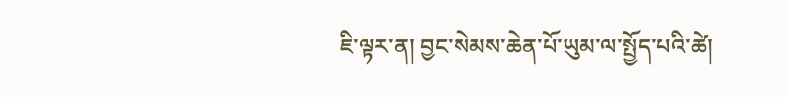ཇི་ལྟར་ན། བྱང་སེམས་ཆེན་པོ་ཡུམ་ལ་སྤྱོད་པའི་ཚེ།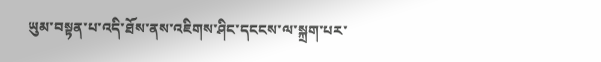ཡུམ་བསྟན་པ་འདི་ཐོས་ནས་འཇིགས་ཤིང་དངངས་ལ་སྐྲག་པར་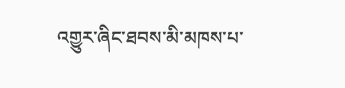འགྱུར་ཞིང་ཐབས་མི་མཁས་པ་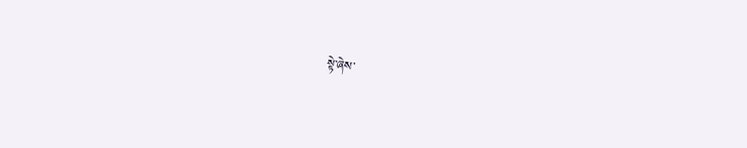སྟེ་ཞེས་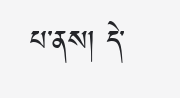པ་ནས། དེ་